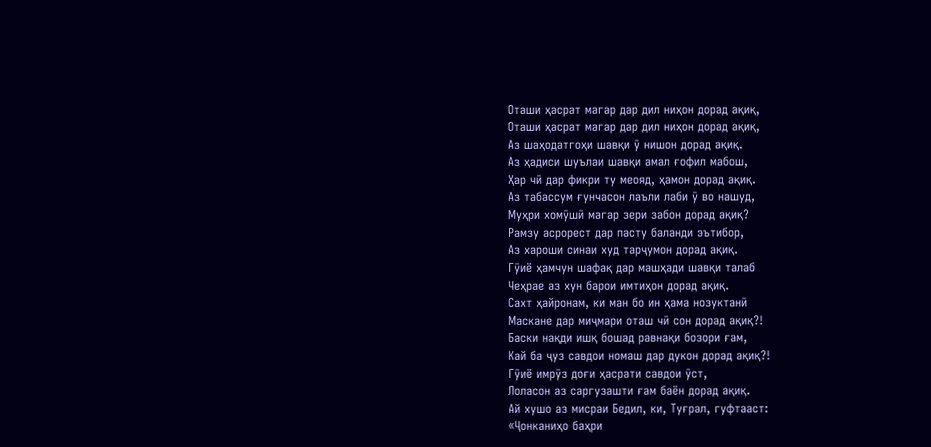Оташи ҳасрат магар дар дил ниҳон дорад ақиқ,
Оташи ҳасрат магар дар дил ниҳон дорад ақиқ,
Аз шаҳодатгоҳи шавқи ӯ нишон дорад ақиқ.
Аз ҳадиси шуълаи шавқи амал ғофил мабош,
Ҳар чӣ дар фикри ту меояд, ҳамон дорад ақиқ.
Аз табассум ғунчасон лаъли лаби ӯ во нашуд,
Муҳри хомӯшӣ магар зери забон дорад ақиқ?
Рамзу асрорест дар пасту баланди эътибор,
Аз хароши синаи худ тарҷумон дорад ақиқ.
Гӯиё ҳамчун шафақ дар машҳади шавқи талаб
Чеҳрае аз хун барои имтиҳон дорад ақиқ.
Сахт ҳайронам, ки ман бо ин ҳама нозуктанӣ
Маскане дар миҷмари оташ чӣ сон дорад ақиқ?!
Баски нақди ишқ бошад равнақи бозори ғам,
Кай ба ҷуз савдои номаш дар дукон дорад ақиқ?!
Гӯиё имрӯз доғи ҳасрати савдои ӯст,
Лоласон аз саргузашти ғам баён дорад ақиқ.
Ай хушо аз мисраи Бедил, ки, Туғрал, гуфтааст:
«Ҷонканиҳо баҳри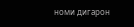номи дигарон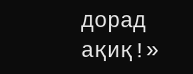дорад ақиқ!»